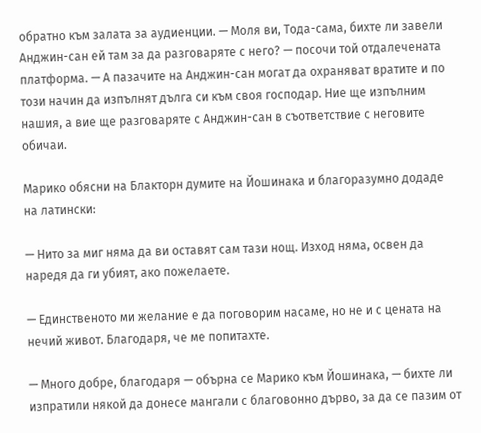обратно към залата за аудиенции. — Моля ви, Тода-сама, бихте ли завели Анджин-сан ей там за да разговаряте с него? — посочи той отдалечената платформа. — А пазачите на Анджин-сан могат да охраняват вратите и по този начин да изпълнят дълга си към своя господар. Ние ще изпълним нашия, а вие ще разговаряте с Анджин-сан в съответствие с неговите обичаи.

Марико обясни на Блакторн думите на Йошинака и благоразумно додаде на латински:

— Нито за миг няма да ви оставят сам тази нощ. Изход няма, освен да наредя да ги убият, ако пожелаете.

— Единственото ми желание е да поговорим насаме, но не и с цената на нечий живот. Благодаря, че ме попитахте.

— Много добре, благодаря — обърна се Марико към Йошинака, — бихте ли изпратили някой да донесе мангали с благовонно дърво, за да се пазим от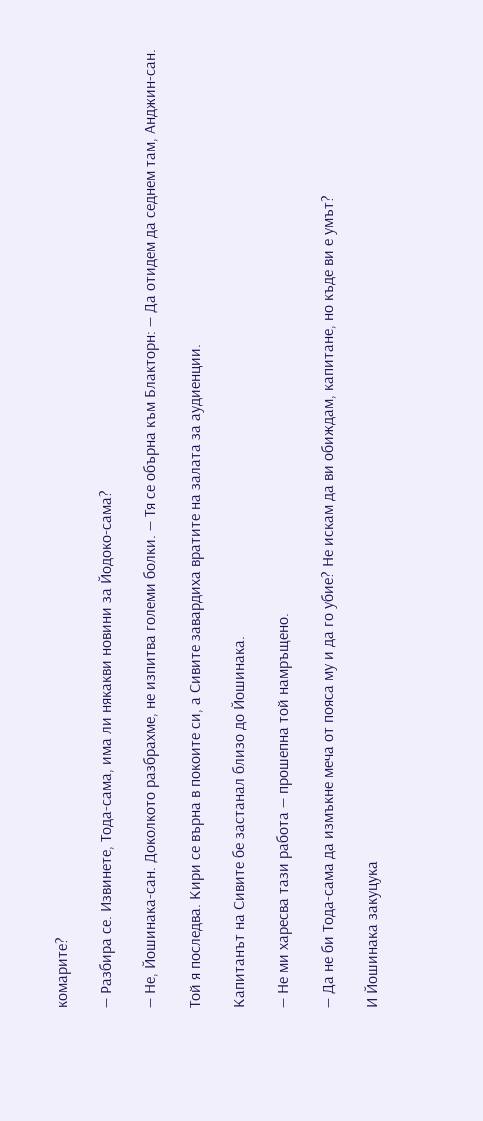комарите?

— Разбира се. Извинете, Тода-сама, има ли някакви новини за Йодоко-сама?

— Не, Йошинака-сан. Доколкото разбрахме, не изпитва големи болки. — Тя се обърна към Блакторн: — Да отидем да седнем там, Анджин-сан.

Той я последва. Кири се върна в покоите си, а Сивите завардиха вратите на залата за аудиенции.

Капитанът на Сивите бе застанал близо до Йошинака.

— Не ми харесва тази работа — прошепна той намръщено.

— Да не би Тода-сама да измъкне меча от пояса му и да го убие? Не искам да ви обиждам, капитане, но къде ви е умът?

И Йошинака закуцука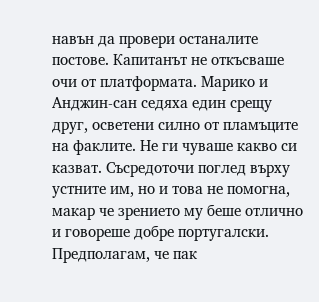навън да провери останалите постове. Капитанът не откъсваше очи от платформата. Марико и Анджин-сан седяха един срещу друг, осветени силно от пламъците на факлите. Не ги чуваше какво си казват. Съсредоточи поглед върху устните им, но и това не помогна, макар че зрението му беше отлично и говореше добре португалски. Предполагам, че пак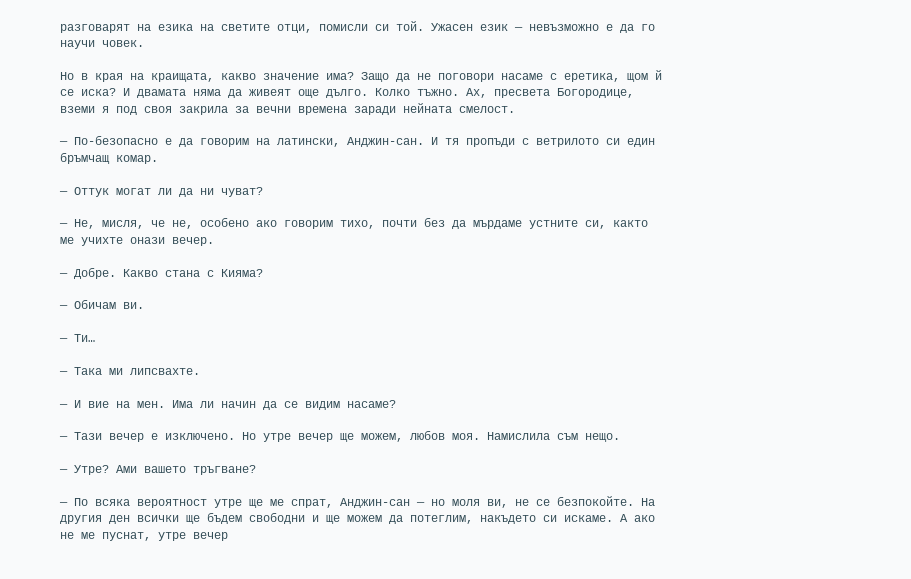разговарят на езика на светите отци, помисли си той. Ужасен език — невъзможно е да го научи човек.

Но в края на краищата, какво значение има? Защо да не поговори насаме с еретика, щом й се иска? И двамата няма да живеят още дълго. Колко тъжно. Ах, пресвета Богородице, вземи я под своя закрила за вечни времена заради нейната смелост.

— По-безопасно е да говорим на латински, Анджин-сан. И тя пропъди с ветрилото си един бръмчащ комар.

— Оттук могат ли да ни чуват?

— Не, мисля, че не, особено ако говорим тихо, почти без да мърдаме устните си, както ме учихте онази вечер.

— Добре. Какво стана с Кияма?

— Обичам ви.

— Ти…

— Така ми липсвахте.

— И вие на мен. Има ли начин да се видим насаме?

— Тази вечер е изключено. Но утре вечер ще можем, любов моя. Намислила съм нещо.

— Утре? Ами вашето тръгване?

— По всяка вероятност утре ще ме спрат, Анджин-сан — но моля ви, не се безпокойте. На другия ден всички ще бъдем свободни и ще можем да потеглим, накъдето си искаме. А ако не ме пуснат, утре вечер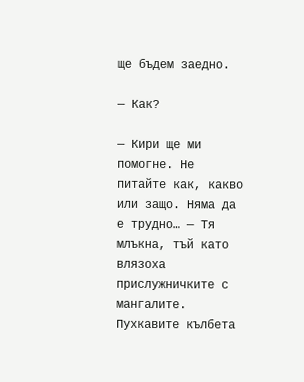ще бъдем заедно.

— Как?

— Кири ще ми помогне. Не питайте как, какво или защо. Няма да е трудно… — Тя млъкна, тъй като влязоха прислужничките с мангалите. Пухкавите кълбета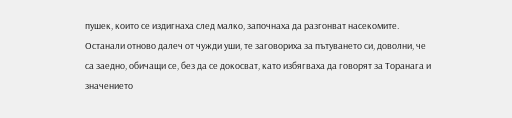пушек, които се издигнаха след малко, започнаха да разгонват насекомите. Останали отново далеч от чужди уши, те заговориха за пътуването си, доволни, че са заедно, обичащи се, без да се докосват, като избягваха да говорят за Торанага и значението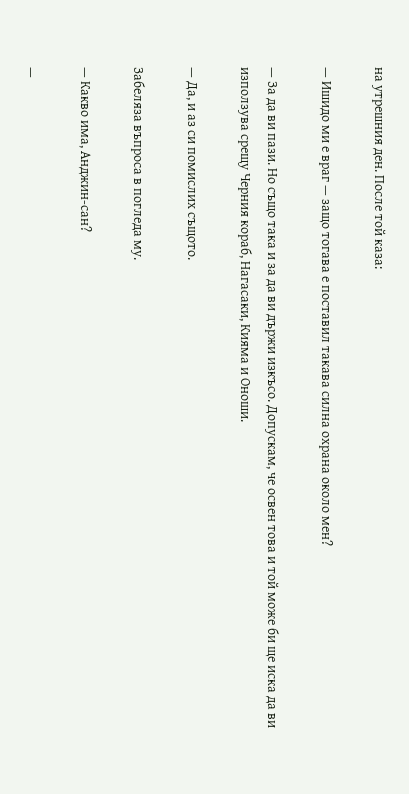на утрешния ден. После той каза:

— Ишидо ми е враг — защо тогава е поставил такава силна охрана около мен?

— За да ви пази. Но също така и за да ви държи изкъсо. Допускам, че освен това и той може би ще иска да ви използува срещу Черния кораб, Нагасаки, Кияма и Оноши.

— Да, и аз си помислих същото.

Забеляза въпроса в погледа му.

— Какво има, Анджин-сан?

—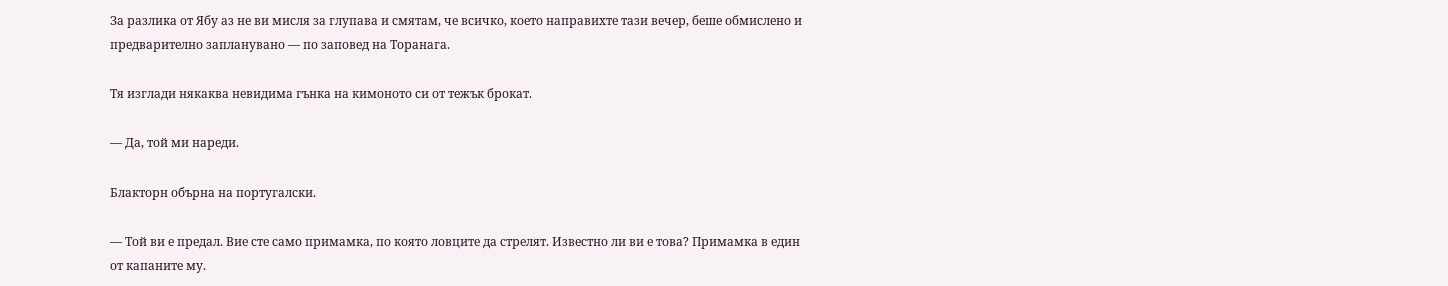За разлика от Ябу аз не ви мисля за глупава и смятам, че всичко, което направихте тази вечер, беше обмислено и предварително запланувано — по заповед на Торанага.

Тя изглади някаква невидима гънка на кимоното си от тежък брокат.

— Да, той ми нареди.

Блакторн обърна на португалски.

— Той ви е предал. Вие сте само примамка, по която ловците да стрелят. Известно ли ви е това? Примамка в един от капаните му.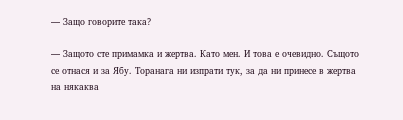— Защо говорите така?

— Защото сте примамка и жертва. Като мен. И това е очевидно. Същото се отнася и за Ябу. Торанага ни изпрати тук, за да ни принесе в жертва на някаква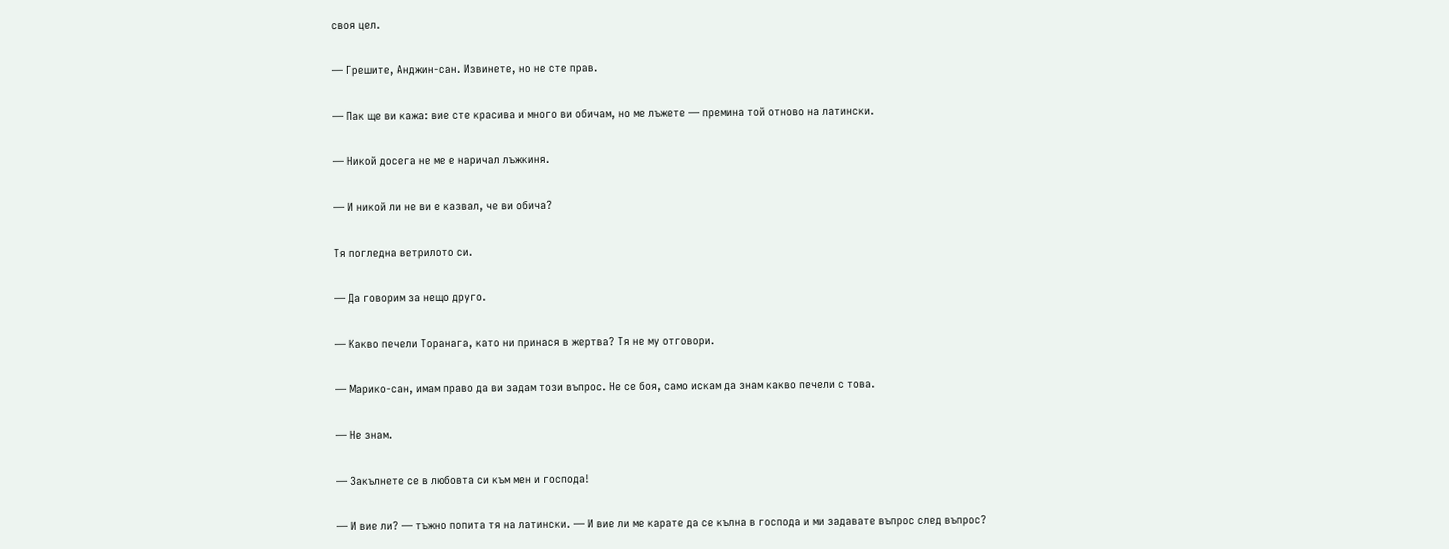своя цел.

— Грешите, Анджин-сан. Извинете, но не сте прав.

— Пак ще ви кажа: вие сте красива и много ви обичам, но ме лъжете — премина той отново на латински.

— Никой досега не ме е наричал лъжкиня.

— И никой ли не ви е казвал, че ви обича?

Тя погледна ветрилото си.

— Да говорим за нещо друго.

— Какво печели Торанага, като ни принася в жертва? Тя не му отговори.

— Марико-сан, имам право да ви задам този въпрос. Не се боя, само искам да знам какво печели с това.

— Не знам.

— Закълнете се в любовта си към мен и господа!

— И вие ли? — тъжно попита тя на латински. — И вие ли ме карате да се кълна в господа и ми задавате въпрос след въпрос?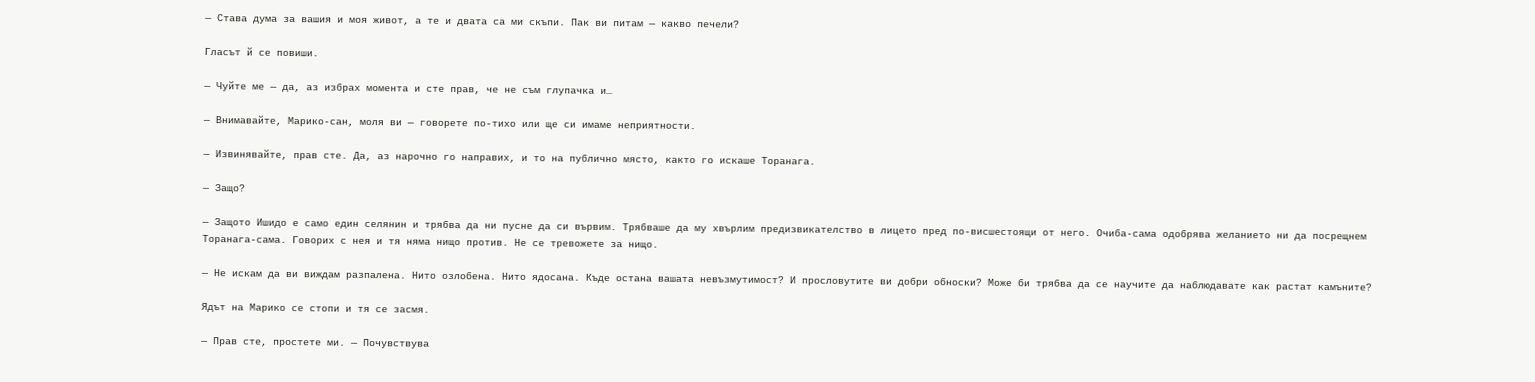— Става дума за вашия и моя живот, а те и двата са ми скъпи. Пак ви питам — какво печели?

Гласът й се повиши.

— Чуйте ме — да, аз избрах момента и сте прав, че не съм глупачка и…

— Внимавайте, Марико-сан, моля ви — говорете по-тихо или ще си имаме неприятности.

— Извинявайте, прав сте. Да, аз нарочно го направих, и то на публично място, както го искаше Торанага.

— Защо?

— Защото Ишидо е само един селянин и трябва да ни пусне да си вървим. Трябваше да му хвърлим предизвикателство в лицето пред по-висшестоящи от него. Очиба-сама одобрява желанието ни да посрещнем Торанага-сама. Говорих с нея и тя няма нищо против. Не се тревожете за нищо.

— Не искам да ви виждам разпалена. Нито озлобена. Нито ядосана. Къде остана вашата невъзмутимост? И прословутите ви добри обноски? Може би трябва да се научите да наблюдавате как растат камъните?

Ядът на Марико се стопи и тя се засмя.

— Прав сте, простете ми. — Почувствува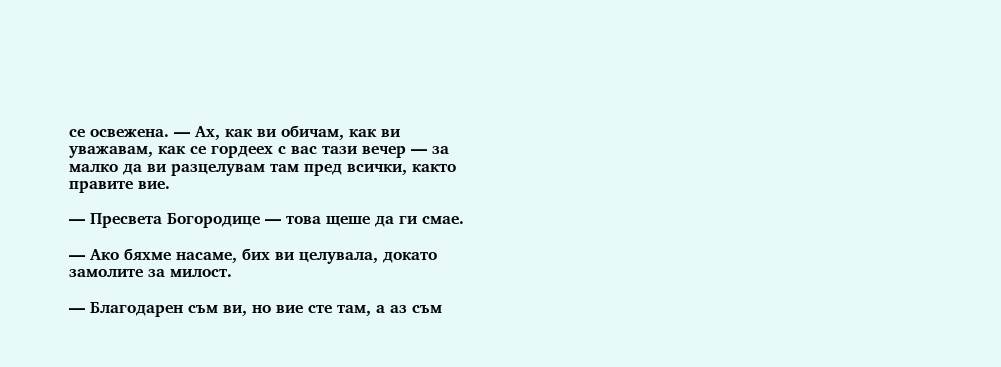се освежена. — Ах, как ви обичам, как ви уважавам, как се гордеех с вас тази вечер — за малко да ви разцелувам там пред всички, както правите вие.

— Пресвета Богородице — това щеше да ги смае.

— Ако бяхме насаме, бих ви целувала, докато замолите за милост.

— Благодарен съм ви, но вие сте там, а аз съм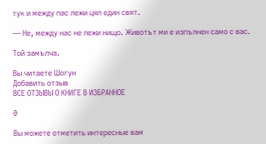тук и между пас лежи цял един свят.

— Не, между нас не лежи нищо. Животът ми е изпълнен само с вас.

Той замълча.

Вы читаете Шогун
Добавить отзыв
ВСЕ ОТЗЫВЫ О КНИГЕ В ИЗБРАННОЕ

0

Вы можете отметить интересные вам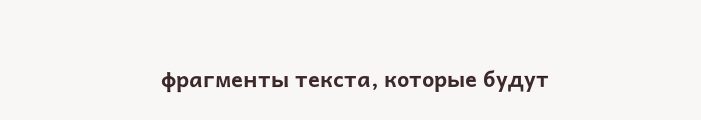фрагменты текста, которые будут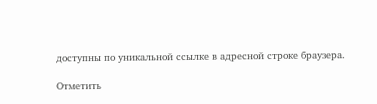доступны по уникальной ссылке в адресной строке браузера.

Отметить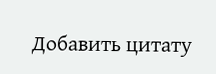Добавить цитату